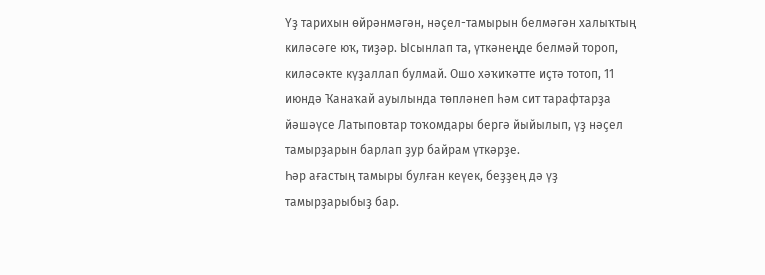Үҙ тарихын өйрәнмәгән, нәҫел-тамырын белмәгән халыҡтың киләсәге юҡ, тиҙәр. Ысынлап та, үткәнеңде белмәй тороп, киләсәкте күҙаллап булмай. Ошо хәҡиҡәтте иҫтә тотоп, 11 июндә Ҡанаҡай ауылында төпләнеп һәм сит тарафтарҙа йәшәүсе Латыповтар тоҡомдары бергә йыйылып, үҙ нәҫел тамырҙарын барлап ҙур байрам үткәрҙе.
Һәр ағастың тамыры булған кеүек, беҙҙең дә үҙ тамырҙарыбыҙ бар.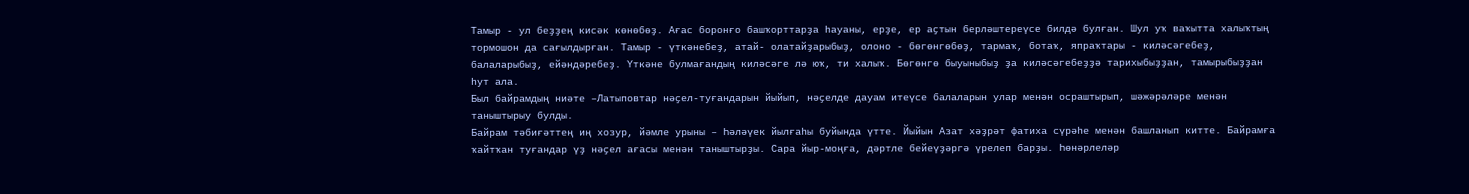Тамыр - ул беҙҙең кисәк көнөбөҙ. Ағас боронғо башҡорттарҙа һауаны, ерҙе, ер аҫтын берләштереүсе билдә булған. Шул уҡ ваҡытта халыҡтың тормошон да сағылдырған. Тамыр - үткәнебеҙ, атай- олатайҙарыбыҙ, олоно - бөгөнгөбөҙ, тармаҡ, ботаҡ, япраҡтары - киләсәгебеҙ, балаларыбыҙ, ейәндәребеҙ. Үткәне булмағандың киләсәге лә юҡ, ти халыҡ. Бөгөнгө быуыныбыҙ ҙа киләсәгебеҙҙә тарихыбыҙҙан, тамырыбыҙҙан һут ала.
Был байрамдың ниәте –Латыповтар нәҫел-туғандарын йыйып, нәҫелде дауам итеүсе балаларын улар менән осраштырып, шәжәрәләре менән таныштырыу булды.
Байрам тәбиғәттең иң хозур, йәмле урыны – Һәләүек йылғаһы буйында үтте. Йыйын Азат хәҙрәт фатиха сүрәһе менән башланып китте. Байрамға ҡайтҡан туғандар үҙ нәҫел ағасы менән таныштырҙы. Сара йыр-моңға, дәртле бейеүҙәргә үрелеп барҙы. Һөнәрлеләр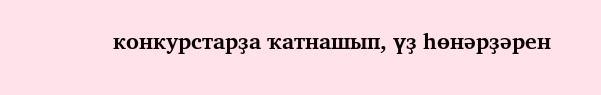конкурстарҙа ҡатнашып, үҙ һөнәрҙәрен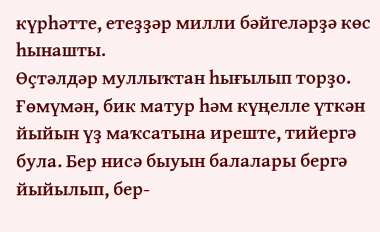күрһәтте, етеҙҙәр милли бәйгеләрҙә көс һынашты.
Өҫтәлдәр муллыҡтан һығылып торҙо. Ғөмүмән, бик матур һәм күңелле үткән йыйын үҙ маҡсатына иреште, тийергә була. Бер нисә быуын балалары бергә йыйылып, бер-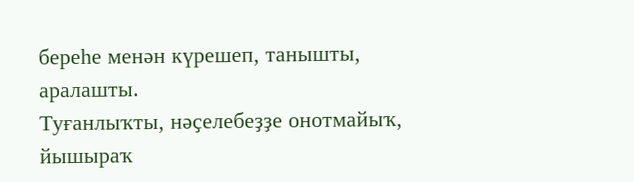береһе менән күрешеп, танышты, аралашты.
Туғанлыҡты, нәҫелебеҙҙе онотмайыҡ, йышыраҡ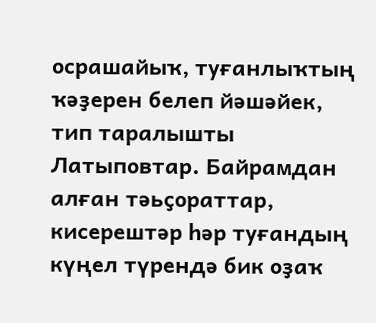осрашайыҡ, туғанлыҡтың ҡәҙерен белеп йәшәйек, тип таралышты Латыповтар. Байрамдан алған тәьҫораттар, кисерештәр һәр туғандың күңел түрендә бик оҙаҡ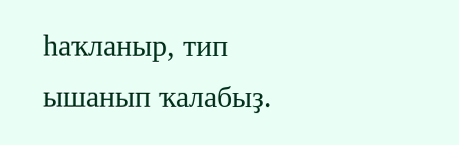һаҡланыр, тип ышанып ҡалабыҙ.